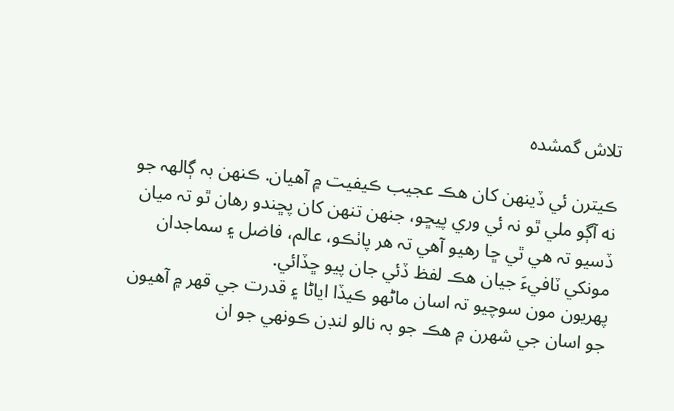تلاش گمشدہ

ڪيترن ئي ڏينھن کان هڪ عجيب ڪيفيت ۾ آهيان. ڪنھن بہ ڳالهہ جو نه آڳو ملي ٿو نہ ئي وري پيڇو، جنھن تنھن کان پڇندو رهان ٿو تہ ميان ڏسيو تہ هي ٿي ڇا رهيو آهي تہ هر پاٺڪو، عالم، فاضل ۽ سماجدان مونکي ٽافيءَ جيان هڪ لفظ ڏئي جان پيو ڇڏائي.
پهريون مون سوچيو تہ اسان ماڻهو ڪيڏا اياڻا ۽ قدرت جي قھر ۾ آهيون جو اسان جي شھرن ۾ هڪ جو بہ نالو لنڊن ڪونهي جو ان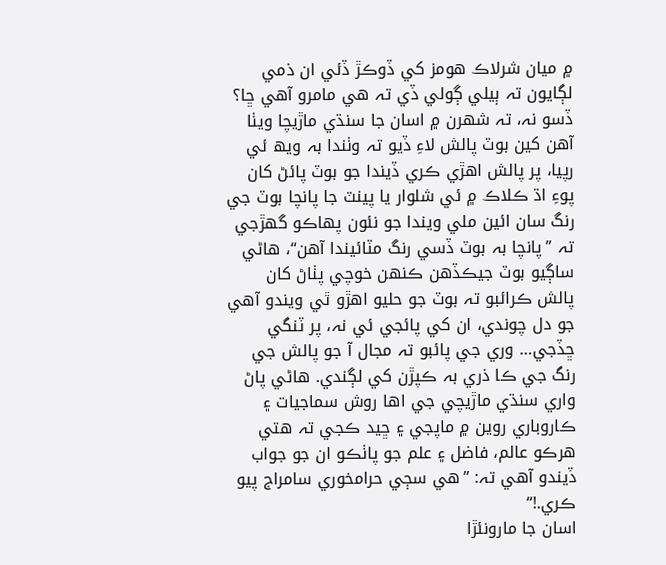۾ ميان شرلاڪ هومز کي ڏوڪڙ ڏئي ان ذمي لڳايون تہ ٻيلي ڳولي ڏي تہ هي مامرو آهي ڇا؟
ڏسو نہ، تہ شھرن ۾ اسان جا سنڌي ماڙيچا ويٺا آهن کين بوٽ پالش لاءِ ڏيو تہ وٺندا بہ ويھ ئي رپيا، پر پالش اهڙي ڪري ڏيندا جو بوٽ پائڻ کان پوءِ اڌ ڪلاڪ ۾ ئي شلوار يا پينٽ جا پانچا بوٽ جي رنگ سان ائين ملي ويندا جو نئون پھاڪو گهڙجي تہ ”پانچا بہ بوٽ ڏسي رنگ مٽائيندا آهن“، هاڻي ساڳيو بوٽ جيڪڏهن ڪنھن خوچي پٺاڻ کان پالش ڪرائبو تہ بوٽ جو حليو اهڙو ٿي ويندو آهي جو دل چوندي، ان کي پائجي ئي نہ، پر ٽنگي ڇڏجي… وري جي پائبو تہ مجال آ جو پالش جي رنگ جي ڪا ذري بہ ڪپڙن کي لڳندي. هاڻي پاڻ واري سنڌي ماڙيچي جي اها روش سماجيات ۽ ڪاروباري روين ۾ ماپجي ۽ ڇيد ڪجي تہ هتي هرڪو عالم، فاضل ۽ علم جو پاٺڪو ان جو جواب ڏيندو آهي تہ: ”هي سڄي حرامخوري سامراج پيو ڪري.!“
اسان جا مارونئڙا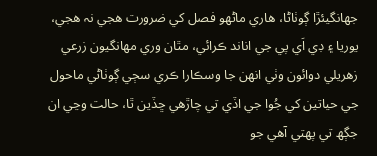جهانگيئڙا ڳوٺاڻا، هاري ماڻهو فصل کي ضرورت هجي نہ هجي، يوريا ۽ ڊي اَي پي جي اناند ڪرائي، مٿان وري مھانگيون زرعي زهريلي دوائون وٺي انهن جا وسڪارا ڪري سڄي ڳوٺاڻي ماحول جي حياتين کي جُوا جي اڏي تي چاڙهي ڇڏين ٿا، حالت وڃي ان جڳھ تي پھتي آهي جو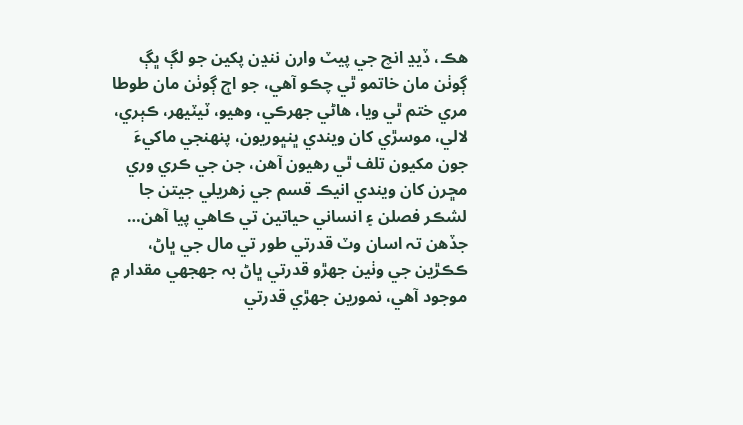هڪ، ڏيڍ انچ جي پيٽ وارن ننڍن پکين جو لڳ ڀڳ ڳوٺن مان خاتمو ٿي چڪو آهي، جو اڄ ڳوٺن مان طوطا مري ختم ٿي ويا، هاڻي جهرڪي، وهيو، ٽيٽيھر، ڪٻري، لالي، موسڙي کان ويندي ڀنڀوريون، پنھنجي ماکيءَ جون مکيون تلف ٿي رهيون آهن، جن جي ڪري وري مڇرن کان ويندي انيڪ قسم جي زهريلي جيتن جا لشڪر فصلن ۽ انساني حياتين تي ڪاهي پيا آهن… جڏهن تہ اسان وٽ قدرتي طور تي مال جي ڀاڻ، ڪڪڙين جي وٺين جھڙو قدرتي ڀاڻ بہ جهجهي مقدار ۾ موجود آهي، نمورين جھڙي قدرتي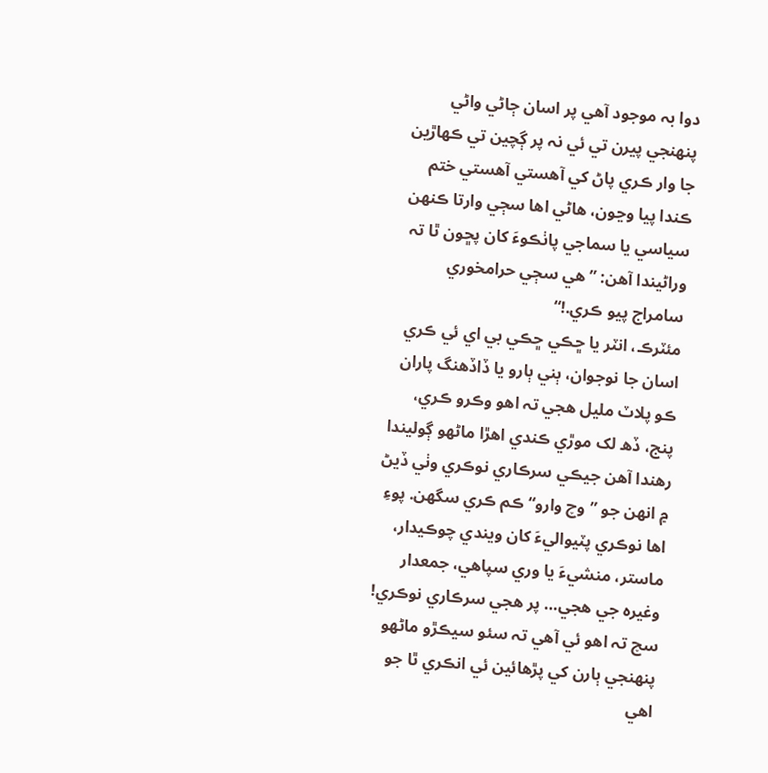دوا بہ موجود آهي پر اسان ڄاڻي واڻي پنھنجي پيرن تي ئي نہ پر ڳچين تي ڪھاڙين جا وار ڪري پاڻ کي آهستي آهستي ختم ڪندا پيا وڃون، هاڻي اها سڄي وارتا ڪنھن سياسي يا سماجي پاٺڪوءَ کان پڇون ٿا تہ وراڻيندا آهن: ”هي سڄي حرامخوري سامراج پيو ڪري.!“
مئٽرڪ، انٽر يا ڇڪي ڇڪي بي اي ئي ڪري اسان جا نوجوان، ٻني ٻارو يا ڏاڏهنگ پاران ڪو پلاٽ مليل هجي تہ اهو وڪرو ڪري، پنج، ڏھ لک موڙي ڪندي اهڙا ماڻهو ڳوليندا رهندا آهن جيڪي سرڪاري نوڪري وٺي ڏيڻ ۾ انهن جو ”وچ وارو“ ڪم ڪري سگهن. پوءِ اها نوڪري پٽيواليءَ کان ويندي چوڪيدار، ماستر، منشيءَ يا وري سپاهي، جمعدار وغيرہ جي هجي… پر هجي سرڪاري نوڪري! سچ تہ اهو ئي آهي تہ سئو سيڪڙو ماڻهو پنھنجي ٻارن کي پڙهائين ئي انڪري ٿا جو اهي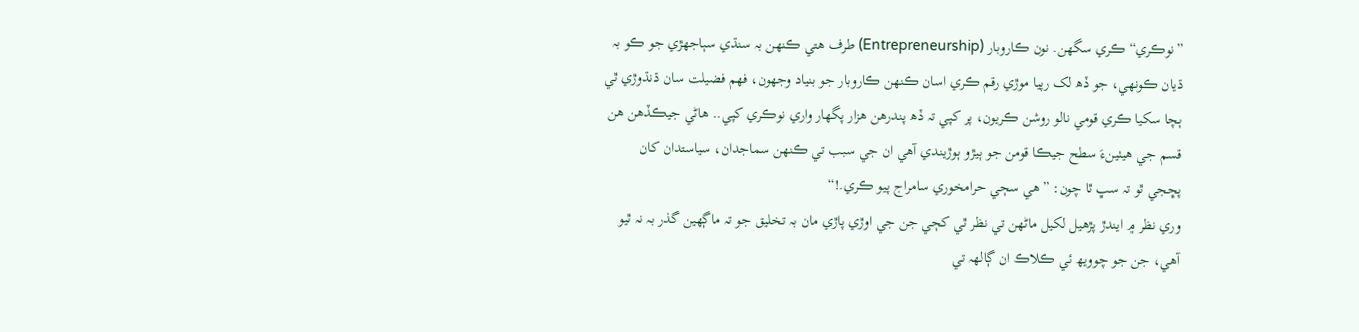”نوڪري“ ڪري سگهن. نون ڪاروبار (Entrepreneurship) طرف هتي ڪنھن بہ سنڌي سٻاجهڙي جو ڪو بہ ڌيان ڪونهي، جو ڏھ لک رپيا موڙي رقم ڪري اسان ڪنھن ڪاروبار جو بنياد وجهون، فھم فضيلت سان ڌنڌوڙي ٿي ٻچا سکيا ڪري قومي نالو روشن ڪريون، پر کپي تہ ڏھ پندرهن هزار پگهار واري نوڪري کپي.. هاڻي جيڪڏهن هن قسم جي هيٺينءَ سطح جيڪا قومن جو ٻيڙو ٻوڙيندي آهي ان جي سبب تي ڪنھن سماجدان، سياستدان کان پڇجي ٿو تہ سڀ ٿا چون: ”هي سڄي حرامخوري سامراج پيو ڪري.!“
وري نظر ۾ ايندڙ پڙهيل لکيل ماڻهن تي نظر ٿي کڄي جن جي اوڙي پاڙي مان بہ تخليق جو تہ ماڳھين گذر بہ نہ ٿيو آهي، جن جو چوويھ ئي ڪلاڪ ان ڳالهہ تي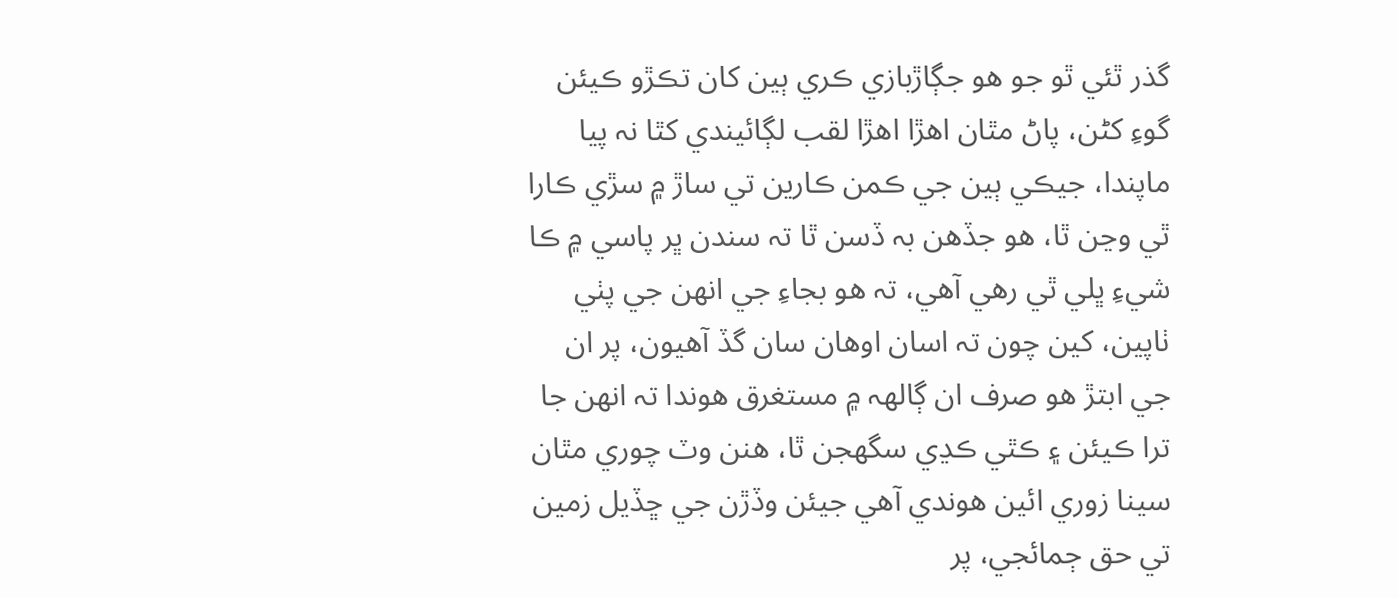گذر ٿئي ٿو جو هو جڳاڙبازي ڪري ٻين کان تڪڙو ڪيئن گوءِ کڻن، پاڻ مٿان اهڙا اهڙا لقب لڳائيندي کٿا نہ پيا ماپندا، جيڪي ٻين جي ڪمن ڪارين تي ساڙ ۾ سڙي ڪارا ٿي وڃن ٿا، هو جڏهن بہ ڏسن ٿا تہ سندن ڀر پاسي ۾ ڪا شيءِ ڀلي ٿي رهي آهي، تہ هو بجاءِ جي انهن جي پٺي ٺاپين، کين چون تہ اسان اوهان سان گڏ آهيون، پر ان جي ابتڙ هو صرف ان ڳالهہ ۾ مستغرق هوندا تہ انهن جا ترا ڪيئن ۽ ڪٿي ڪڍي سگهجن ٿا، هنن وٽ چوري مٿان سينا زوري ائين هوندي آهي جيئن وڏڙن جي ڇڏيل زمين تي حق ڄمائجي، پر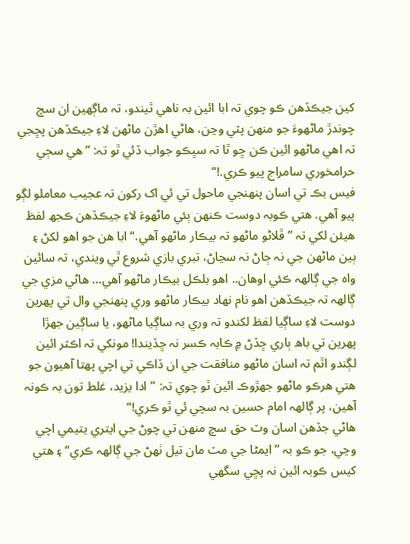کين جيڪڏهن ڪو چوي تہ ابا ائين بہ ناهي ٿيندو، تہ ماڳھين ان سچ چوندڙ ماڻهوءَ جو منھن پٽي وڃن، هاڻي اهڙن ماڻهن لاءِ جيڪڏهن پڇجي تہ اهي ماڻهو ائين ڪن ڇو ٿا تہ سڀڪو جواب ڏئي ٿو تہ: ”هي سڄي حرامخوري سامراج پيو ڪري.!“
فيس بڪ تي اسان پنھنجي ماحول تي ئي اک رکون تہ عجيب معاملو لڳو پيو آهي. هتي ڪوبہ دوست ڪنھن ٻئي ماڻهوءَ لاءِ جيڪڏهن ڪجھ لفظ هيئن لکي تہ ”ڦلاڻو ماڻهو تہ بيڪار ماڻهو آهي.“ ابا هن جو اهو لکڻ ۽ ٻين ماڻهن جي نہ ڄاڻ نہ سڃاڻ، تبري بازي شروع ٿي ويندي، تہ سائين واه جي ڳالهہ ڪئي اوهان.. اهو بلڪل بيڪار ماڻهو آهي… هاڻي مزي جي ڳالهہ تہ جيڪڏهن اهو نام نھاد بيڪار ماڻهو وري پنھنجي وال تي پھرين دوست لاءِ ساڳيا لفظ لکندو تہ وري بہ ساڳيا ماڻهو، يا ساڳين جھڙا پھرين تي باھ ٻاري ڇڏڻ ۾ ڪابہ ڪسر نہ ڇڏيندا! مونکي تہ اڪثر ائين لڳندو اٿم تہ اسان ماڻهو منافقت جي ان ڏاڪي تي اچي پهتا آهيون جو هتي هرڪو ماڻهو جھڙوڪ ائين ٿو چوي تہ: ”ادا يزيد، غلط تون بہ ڪونہ آهين، پر ڳالهہ امام حسين بہ سچي ئي ٿو ڪري!“
هاڻي جڏهن اسان وٽ حق سچ منھن تي چوڻ جي ايتري يتيمي اچي وڃي، جو ڪو بہ ”ايمڻا جي مٽ مان تيل ٺھڻ جي ڳالهہ ڪري“ ۽ هتي کيس ڪوبہ ائين نہ پڇي سگهي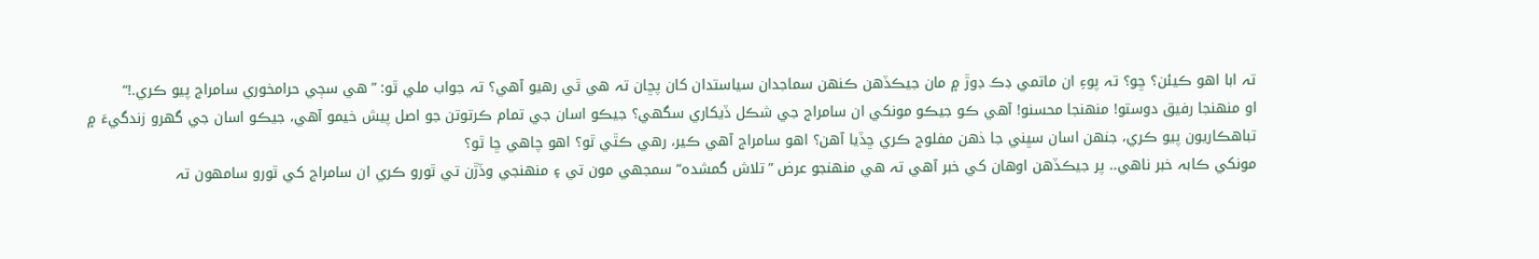تہ ابا اهو ڪيئن؟ ڇو؟ تہ پوءِ ان ماتمي ڊڪ ڊوڙ ۾ مان جيڪڏهن ڪنھن سماجدان سياستدان کان پڇان تہ هي ٿي رهيو آهي؟ تہ جواب ملي ٿو: ”هي سڄي حرامخوري سامراج پيو ڪري.!“
او منھنجا رفيق دوستو! منھنجا محسنو! آهي ڪو جيڪو مونکي ان سامراج جي شڪل ڏيکاري سگهي؟ جيڪو اسان جي تمام ڪرتوتن جو اصل پيش خيمو آهي، جيڪو اسان جي گهرو زندگيءَ ۾ تباهڪاريون پيو ڪري، جنھن اسان سڀني جا ذهن مفلوج ڪري ڇڏيا آهن؟ اهو سامراج آهي ڪير، رهي ڪٿي ٿو؟ اهو چاهي ڇا ٿو؟
مونکي ڪابہ خبر ناهي.. پر جيڪڏهن اوهان کي خبر آهي تہ هي منھنجو عرض ”تلاش گمشدہ“ سمجهي مون تي ۽ منھنجي وڏڙن تي ٿورو ڪري ان سامراج کي ٿورو سامهون تہ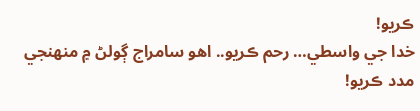ڪريو!
خدا جي واسطي… رحم ڪريو.. اهو سامراج ڳولڻ ۾ منھنجي مدد ڪريو!